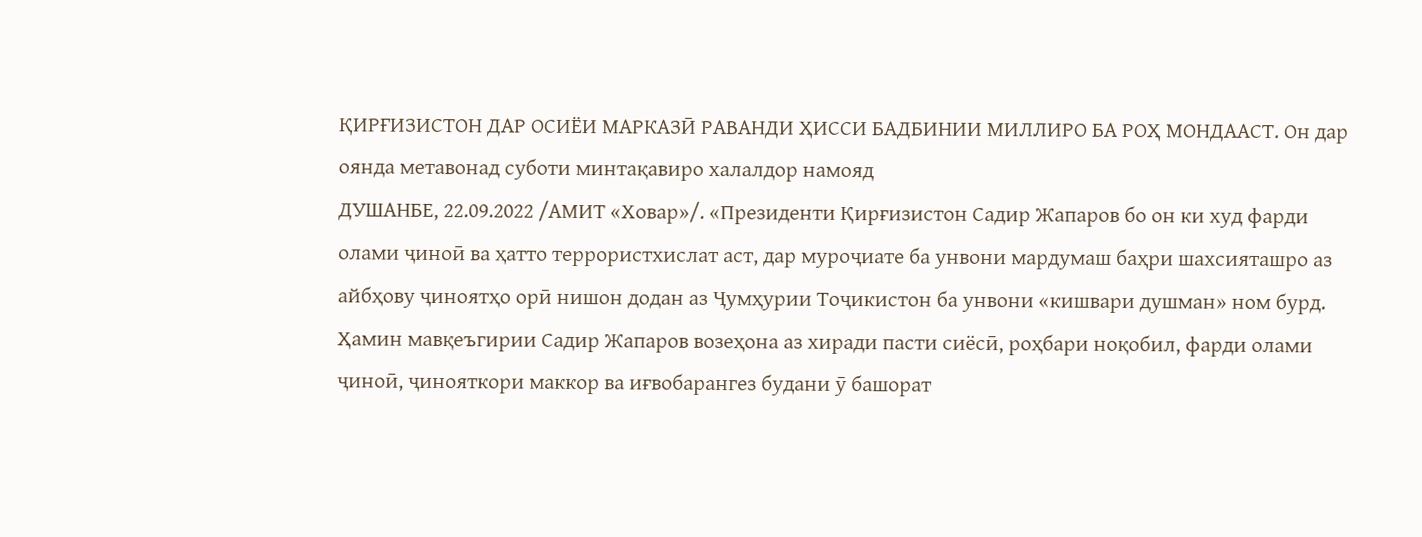ҚИРҒИЗИСТОН ДАР ОСИЁИ МАРКАЗӢ РАВАНДИ ҲИССИ БАДБИНИИ МИЛЛИРО БА РОҲ МОНДААСТ. Он дар оянда метавонад суботи минтақавиро халалдор намояд
ДУШАНБЕ, 22.09.2022 /АМИТ «Ховар»/. «Президенти Қирғизистон Садир Жапаров бо он ки худ фарди олами ҷиноӣ ва ҳатто террористхислат аст, дар муроҷиате ба унвони мардумаш баҳри шахсияташро аз айбҳову ҷиноятҳо орӣ нишон додан аз Ҷумҳурии Тоҷикистон ба унвони «кишвари душман» ном бурд. Ҳамин мавқеъгирии Садир Жапаров возеҳона аз хиради пасти сиёсӣ, роҳбари ноқобил, фарди олами ҷиноӣ, ҷинояткори маккор ва иғвобарангез будани ӯ башорат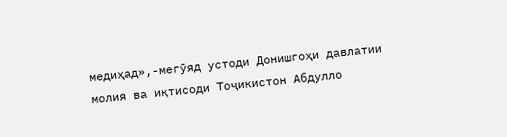медиҳад»,-мегӯяд устоди Донишгоҳи давлатии молия ва иқтисоди Тоҷикистон Абдулло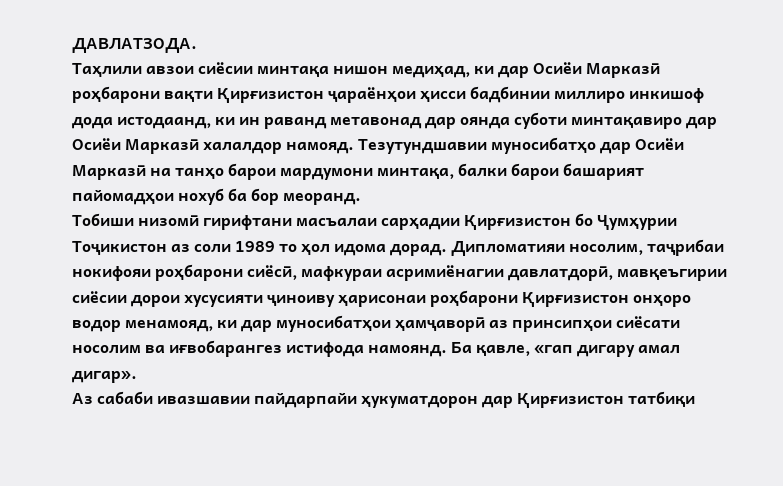ДАВЛАТЗОДА.
Таҳлили авзои сиёсии минтақа нишон медиҳад, ки дар Осиёи Марказӣ роҳбарони вақти Қирғизистон ҷараёнҳои ҳисси бадбинии миллиро инкишоф дода истодаанд, ки ин раванд метавонад дар оянда суботи минтақавиро дар Осиёи Марказӣ халалдор намояд. Тезутундшавии муносибатҳо дар Осиёи Марказӣ на танҳо барои мардумони минтақа, балки барои башарият пайомадҳои нохуб ба бор меоранд.
Тобиши низомӣ гирифтани масъалаи сарҳадии Қирғизистон бо Ҷумҳурии Тоҷикистон аз соли 1989 то ҳол идома дорад. Дипломатияи носолим, таҷрибаи нокифояи роҳбарони сиёсӣ, мафкураи асримиёнагии давлатдорӣ, мавқеъгирии сиёсии дорои хусусияти ҷиноиву ҳарисонаи роҳбарони Қирғизистон онҳоро водор менамояд, ки дар муносибатҳои ҳамҷаворӣ аз принсипҳои сиёсати носолим ва иғвобарангез истифода намоянд. Ба қавле, «гап дигару амал дигар».
Аз сабаби ивазшавии пайдарпайи ҳукуматдорон дар Қирғизистон татбиқи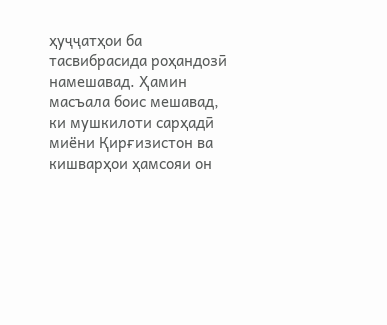ҳуҷҷатҳои ба тасвибрасида роҳандозӣ намешавад. Ҳамин масъала боис мешавад, ки мушкилоти сарҳадӣ миёни Қирғизистон ва кишварҳои ҳамсояи он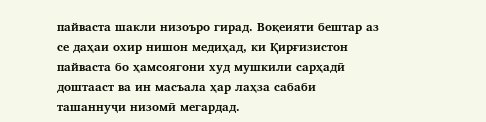пайваста шакли низоъро гирад. Воқеияти бештар аз се даҳаи охир нишон медиҳад, ки Қирғизистон пайваста бо ҳамсоягони худ мушкили сарҳадӣ доштааст ва ин масъала ҳар лаҳза сабаби ташаннуҷи низомӣ мегардад.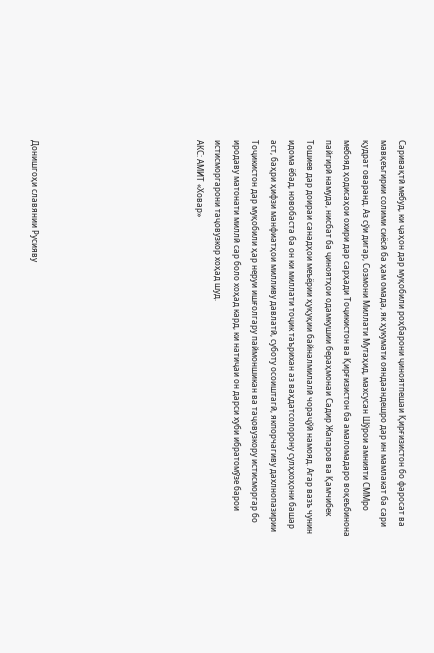Саривақтӣ мебуд, ки ҷаҳон дар муқобили роҳбарони ҷиноятпешаи Қирғизистон бо фаросат ва мавқеъгирии солими сиёсӣ ба ҳам омада, як ҳукумати ояндаандешро дар ин мамлакат ба сари қудрат оваранд. Аз сўи дигар, Созмони Миллати Мутаҳид, махсусан Шўрои амнияти СММро мебояд ҳодисаҳои охири дар сарҳади Тоҷикистон ва Қирғизистон ба амаломадаро воқеъбинона пайгирӣ намуда, нисбат ба ҷиноятҳои одамкушии бераҳмонаи Садир Жапаров ва Қамчибек Тошиев дар доираи санадҳои меъёрии ҳуқуқии байналмилалӣ чораҷўӣ намояд. Агар вазъ чунин идома ёбад, новобаста ба он ки миллати тоҷик таърихан аз ваҳдатсолорону сулҳхоҳони башар аст, баҳри ҳифзи манфиатҳои милливу давлатӣ, суботу осоиштагӣ, якпорчагиву дахлнопазирии Тоҷикистон дар муқобили ҳар неруи ишғолгару паймоншикан ва таҷовузкору истисморгар бо иродаву матонати миллӣ сар боло хоҳад кард, ки натиҷаи он дарси хуби ибратомӯзе барои истисморгарони таҷовузкор хоҳад шуд.
АКС: АМИТ «Ховар»








Донишгоҳи славянии Русияву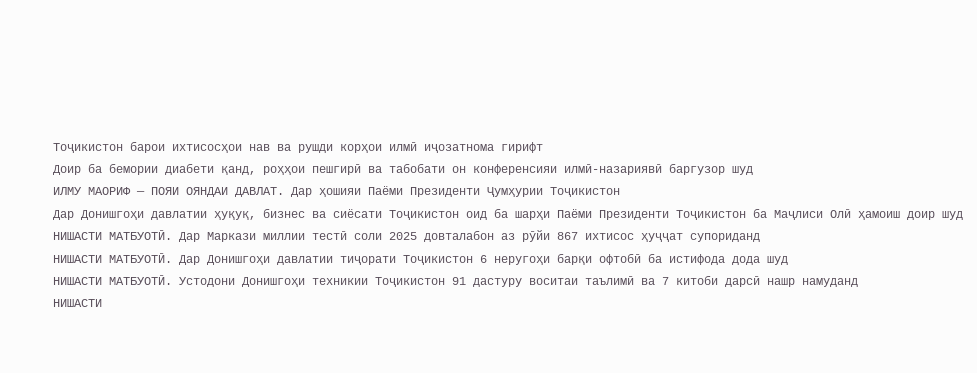Тоҷикистон барои ихтисосҳои нав ва рушди корҳои илмӣ иҷозатнома гирифт
Доир ба бемории диабети қанд, роҳҳои пешгирӣ ва табобати он конференсияи илмӣ-назариявӣ баргузор шуд
ИЛМУ МАОРИФ — ПОЯИ ОЯНДАИ ДАВЛАТ. Дар ҳошияи Паёми Президенти Ҷумҳурии Тоҷикистон
Дар Донишгоҳи давлатии ҳуқуқ, бизнес ва сиёсати Тоҷикистон оид ба шарҳи Паёми Президенти Тоҷикистон ба Маҷлиси Олӣ ҳамоиш доир шуд
НИШАСТИ МАТБУОТӢ. Дар Маркази миллии тестӣ соли 2025 довталабон аз рӯйи 867 ихтисос ҳуҷҷат супориданд
НИШАСТИ МАТБУОТӢ. Дар Донишгоҳи давлатии тиҷорати Тоҷикистон 6 неругоҳи барқи офтобӣ ба истифода дода шуд
НИШАСТИ МАТБУОТӢ. Устодони Донишгоҳи техникии Тоҷикистон 91 дастуру воситаи таълимӣ ва 7 китоби дарсӣ нашр намуданд
НИШАСТИ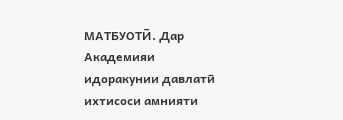МАТБУОТӢ. Дар Академияи идоракунии давлатӣ ихтисоси амнияти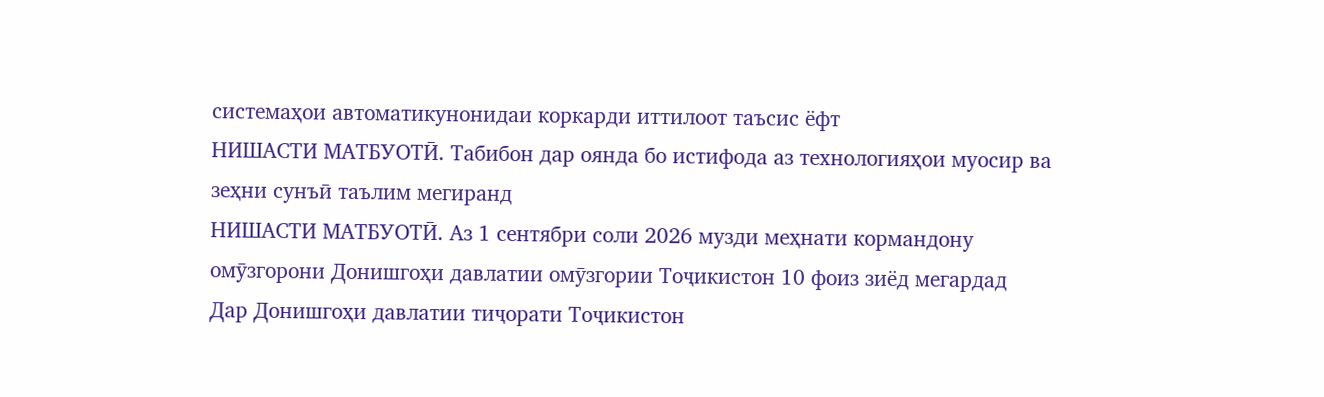системаҳои автоматикунонидаи коркарди иттилоот таъсис ёфт
НИШАСТИ МАТБУОТӢ. Табибон дар оянда бо истифода аз технологияҳои муосир ва зеҳни сунъӣ таълим мегиранд
НИШАСТИ МАТБУОТӢ. Аз 1 сентябри соли 2026 музди меҳнати кормандону омӯзгорони Донишгоҳи давлатии омӯзгории Тоҷикистон 10 фоиз зиёд мегардад
Дар Донишгоҳи давлатии тиҷорати Тоҷикистон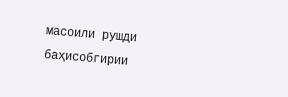масоили рушди баҳисобгирии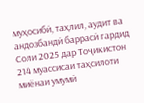муҳосибӣ, таҳлил, аудит ва андозбандӣ баррасӣ гардид
Соли 2025 дар Тоҷикистон 214 муассисаи таҳсилоти миёнаи умумӣ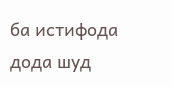ба истифода дода шуд